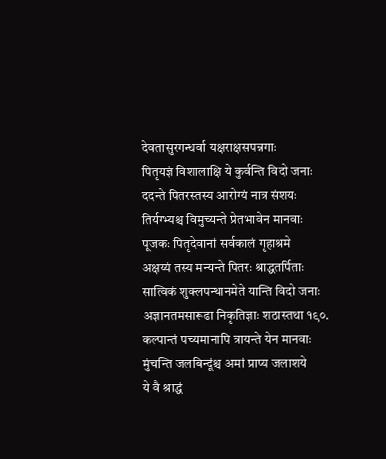देवतासुरगन्धर्वा यक्षराक्षसपन्नगाः
पितृयज्ञं विशालाक्षि ये कुर्वन्ति विदो जनाः
ददन्ते पितरस्तस्य आरोग्यं नात्र संशयः
तिर्यग्भ्यश्च विमुच्यन्ते प्रेतभावेन मानवाः
पूजकः पितृदेवानां सर्वकालं गृहाश्रमे
अक्षय्यं तस्य मन्यन्ते पितरः श्राद्धतर्पिताः
सात्विकं शुक्लपन्थानमेते यान्ति विदो जनाः
अज्ञानतमसारूढा निकृतिज्ञाः शठास्तथा १९०.
कल्पान्तं पच्यमानापि त्रायन्ते येन मानवाः
मुंचन्ति जलबिन्दूंश्च अमां प्राप्य जलाशये
ये वै श्राद्धं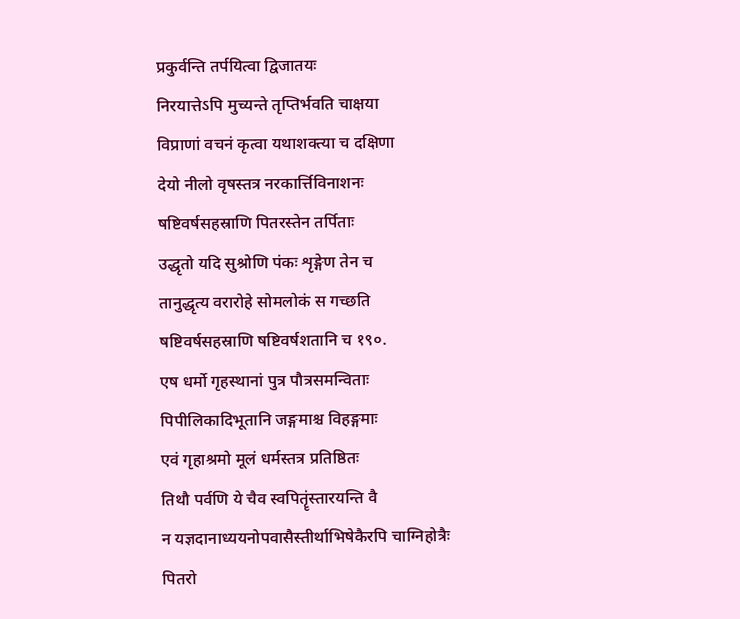प्रकुर्वन्ति तर्पयित्वा द्विजातयः
निरयात्तेऽपि मुच्यन्ते तृप्तिर्भवति चाक्षया
विप्राणां वचनं कृत्वा यथाशक्त्या च दक्षिणा
देयो नीलो वृषस्तत्र नरकार्त्तिविनाशनः
षष्टिवर्षसहस्राणि पितरस्तेन तर्पिताः
उद्धृतो यदि सुश्रोणि पंकः शृङ्गेण तेन च
तानुद्धृत्य वरारोहे सोमलोकं स गच्छति
षष्टिवर्षसहस्राणि षष्टिवर्षशतानि च १९०.
एष धर्मो गृहस्थानां पुत्र पौत्रसमन्विताः
पिपीलिकादिभूतानि जङ्गमाश्च विहङ्गमाः
एवं गृहाश्रमो मूलं धर्मस्तत्र प्रतिष्ठितः
तिथौ पर्वणि ये चैव स्वपितॄंस्तारयन्ति वै
न यज्ञदानाध्ययनोपवासैस्तीर्थाभिषेकैरपि चाग्निहोत्रैः
पितरो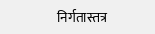निर्गतास्तत्र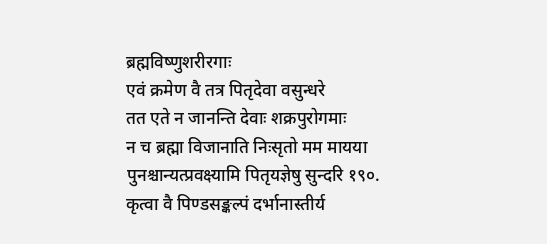ब्रह्मविष्णुशरीरगाः
एवं क्रमेण वै तत्र पितृदेवा वसुन्धरे
तत एते न जानन्ति देवाः शक्रपुरोगमाः
न च ब्रह्मा विजानाति निःसृतो मम मायया
पुनश्चान्यत्प्रवक्ष्यामि पितृयज्ञेषु सुन्दरि १९०.
कृत्वा वै पिण्डसङ्कल्पं दर्भानास्तीर्य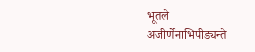भूतले
अजीर्णेनाभिपीड्यन्ते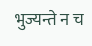भुज्यन्ते न च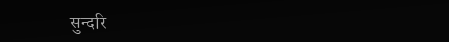सुन्दरि